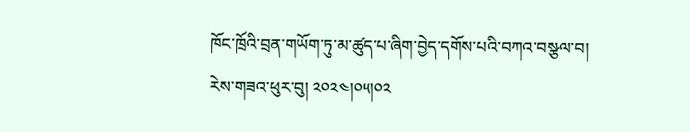ཁོང་ཁྲོའི་བྲན་གཡོག་ཏུ་མ་ཚུད་པ་ཞིག་བྱེད་དགོས་པའི་བཀའ་བསྩལ་བ།
རེས་གཟའ་ཕུར་བུ། ༢༠༢༤།༠༥།༠༢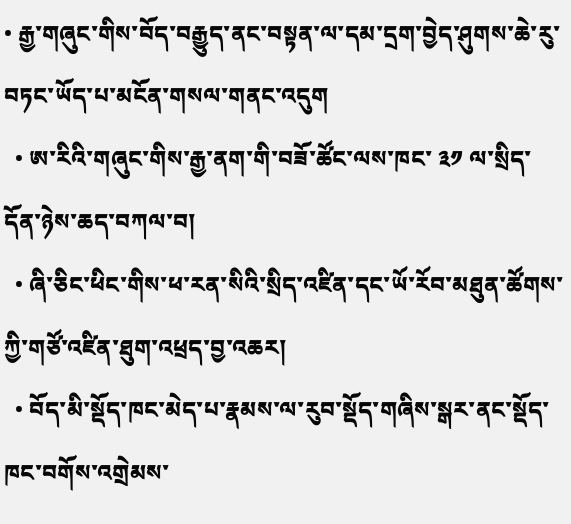• རྒྱ་གཞུང་གིས་བོད་བརྒྱུད་ནང་བསྟན་ལ་དམ་དྲག་བྱེད་ཤུགས་ཆེ་རུ་བཏང་ཡོད་པ་མངོན་གསལ་གནང་འདུག
  • ཨ་རིའི་གཞུང་གིས་རྒྱ་ནག་གི་བཟོ་ཚོང་ལས་ཁང་ ༣༡ ལ་སྲིད་དོན་ཉེས་ཆད་བཀལ་བ།
  • ཞི་ཅིང་ཕིང་གིས་ཕ་རན་སིའི་སྲིད་འཛིན་དང་ཡོ་རོབ་མཐུན་ཚོགས་ཀྱི་གཙོ་འཛིན་ཐུག་འཕྲད་བྱ་འཆར།
  • བོད་མི་སྡོད་ཁང་མེད་པ་རྣམས་ལ་རུབ་སྡོད་གཞིས་སྒར་ནང་སྡོད་ཁང་བགོས་འགྲེམས་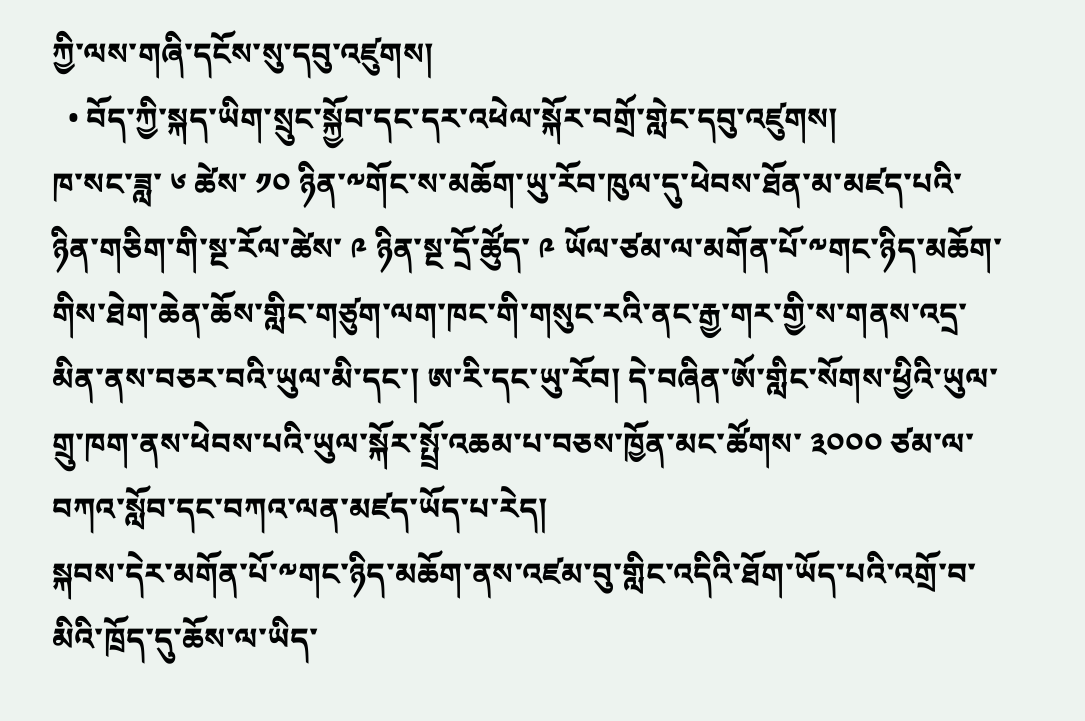ཀྱི་ལས་གཞི་དངོས་སུ་དབུ་འཛུགས།
  • བོད་ཀྱི་སྐད་ཡིག་སྲུང་སྐྱོབ་དང་དར་འཕེལ་སྐོར་བགྲོ་གླེང་དབུ་འཛུགས།
ཁ་སང་ཟླ་ ༦ ཚེས་ ༡༠ ཉིན་༸གོང་ས་མཆོག་ཡུ་རོབ་ཁུལ་དུ་ཕེབས་ཐོན་མ་མཛད་པའི་ཉིན་གཅིག་གི་སྔ་རོལ་ཚེས་ ༩ ཉིན་སྔ་དྲོ་ཚོུད་ ༩ ཡོལ་ཙམ་ལ་མགོན་པོ་༸གང་ཉིད་མཆོག་གིས་ཐེག་ཆེན་ཆོས་གླིང་གཙུག་ལག་ཁང་གི་གསུང་རའི་ནང་རྒྱ་གར་གྱི་ས་གནས་འདྲ་མིན་ནས་བཅར་བའི་ཡུལ་མི་དང་། ཨ་རི་དང་ཡུ་རོབ། དེ་བཞིན་ཨོ་གླིང་སོགས་ཕྱིའི་ཡུལ་གྲུ་ཁག་ནས་ཕེབས་པའི་ཡུལ་སྐོར་སྤྲོ་འཆམ་པ་བཅས་ཁྱོན་མང་ཚོགས་ ༣༠༠༠ ཙམ་ལ་བཀའ་སློབ་དང་བཀའ་ལན་མཛད་ཡོད་པ་རེད།
སྐབས་དེར་མགོན་པོ་༸གང་ཉིད་མཆོག་ནས་འཛམ་བུ་གླིང་འདིའི་ཐོག་ཡོད་པའི་འགྲོ་བ་མིའི་ཁྲོད་དུ་ཆོས་ལ་ཡིད་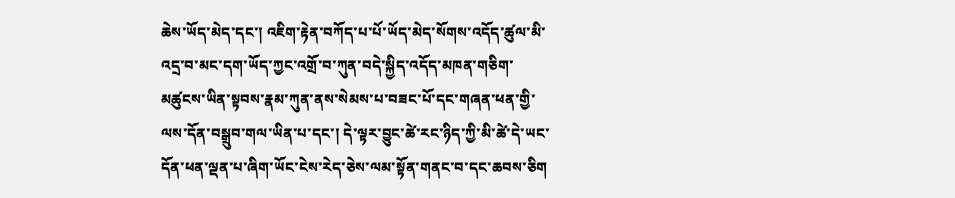ཆེས་ཡོད་མེད་དང་། འཇིག་རྟེན་བཀོད་པ་པོ་ཡོད་མེད་སོགས་འདོད་ཚུལ་མི་འདྲ་བ་མང་དག་ཡོད་ཀྱང་འགྲོ་བ་ཀུན་བདེ་སྐྱིད་འདོད་མཁན་གཅིག་མཚུངས་ཡིན་སྟབས་རྣམ་ཀུན་ནས་སེམས་པ་བཟང་པོ་དང་གཞན་ཕན་གྱི་ལས་དོན་བསྒྲུབ་གལ་ཡིན་པ་དང་། དེ་ལྟར་བྱུང་ཚེ་རང་ཉིད་ཀྱི་མི་ཚེ་དེ་ཡང་དོན་ཕན་ལྡན་པ་ཞིག་ཡོང་ངེས་རེད་ཅེས་ལམ་སྟོན་གནང་བ་དང་ཆབས་ཅིག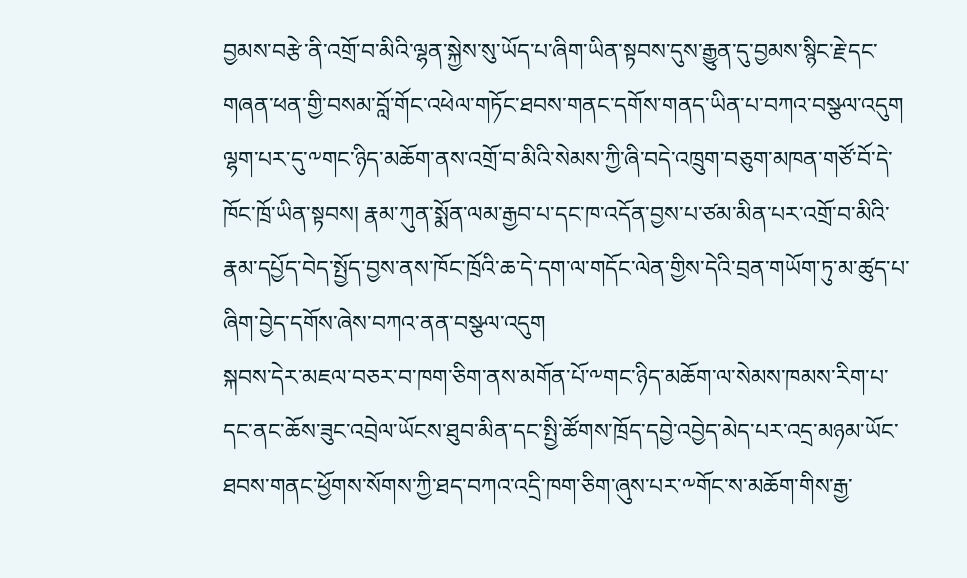བྱམས་བརྩེ་ནི་འགྲོ་བ་མིའི་ལྷན་སྐྱེས་སུ་ཡོད་པ་ཞིག་ཡིན་སྟབས་དུས་རྒྱུན་དུ་བྱམས་སྙིང་རྗེ་དང་གཞན་ཕན་གྱི་བསམ་བློ་གོང་འཕེལ་གཏོང་ཐབས་གནང་དགོས་གནད་ཡིན་པ་བཀའ་བསྩལ་འདུག
ལྷག་པར་དུ་༸གང་ཉིད་མཆོག་ནས་འགྲོ་བ་མིའི་སེམས་ཀྱི་ཞི་བདེ་འཁྲུག་བཅུག་མཁན་གཙོ་བོ་དེ་ཁོང་ཁྲོ་ཡིན་སྟབས། རྣམ་ཀུན་སྨོན་ལམ་རྒྱབ་པ་དང་ཁ་འདོན་བྱས་པ་ཙམ་མིན་པར་འགྲོ་བ་མིའི་རྣམ་དཔྱོད་བེད་སྤྱོད་བྱས་ནས་ཁོང་ཁྲོའི་ཆ་དེ་དག་ལ་གདོང་ལེན་གྱིས་དེའི་བྲན་གཡོག་ཏུ་མ་ཚུད་པ་ཞིག་བྱེད་དགོས་ཞེས་བཀའ་ནན་བསྩལ་འདུག
སྐབས་དེར་མཇལ་བཅར་བ་ཁག་ཅིག་ནས་མགོན་པོ་༸གང་ཉིད་མཆོག་ལ་སེམས་ཁམས་རིག་པ་དང་ནང་ཆོས་ཟུང་འབྲེལ་ཡོངས་ཐུབ་མིན་དང་སྤྱི་ཚོགས་ཁྲོད་དབྱེ་འབྱེད་མེད་པར་འདྲ་མཉམ་ཡོང་ཐབས་གནང་ཕྱོགས་སོགས་ཀྱི་ཐད་བཀའ་འདྲི་ཁག་ཅིག་ཞུས་པར་༸གོང་ས་མཆོག་གིས་རྒྱ་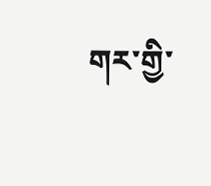གར་གྱི་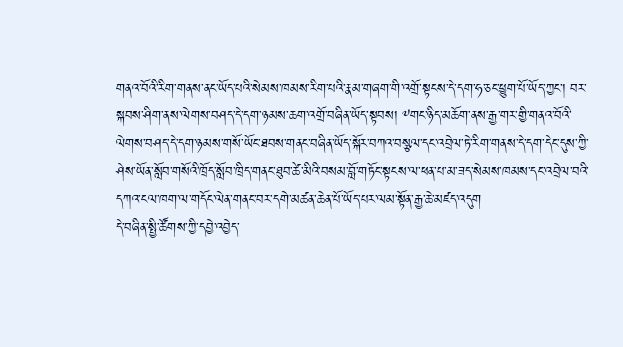གནའ་བོའི་རིག་གནས་ནང་ཡོད་པའི་སེམས་ཁམས་རིག་པའི་རྣམ་གཞག་གི་འགྲོ་སྟངས་དེ་དག་ཧ་ཅང་ཕྱུག་པོ་ཡོད་ཀྱང་། བར་སྐབས་ཤིག་ནས་ལེགས་བཤད་དེ་དག་ཉམས་ཆག་འགྲོ་བཞིན་ཡོད་སྟབས། ༸གང་ཉིད་མཆོག་ནས་རྒྱ་གར་གྱི་གནའ་བོའི་ལེགས་བཤད་དེ་དག་ཉམས་གསོ་ཡོང་ཐབས་གནང་བཞིན་ཡོད་སྐོར་བཀའ་བསྩལ་དང་འབྲེལ་ཏེ་རིག་གནས་དེ་དག་དེང་དུས་ཀྱི་ཤེས་ཡོན་སློབ་གསོའི་ཁྲོད་སློབ་ཁྲིད་གནང་ཐུབ་ཚེ་མིའི་བསམ་བློ་གཏོང་སྟངས་ལ་ཕན་པ་མ་ཟད་སེམས་ཁམས་དང་འབྲེལ་བའི་དཀའ་ངལ་ཁག་ལ་གདོང་ལེན་གནང་བར་དགེ་མཚན་ཆེན་པོ་ཡོད་པར་ལམ་སྟོན་རྒྱ་ཆེ་མཛད་འདུག
དེ་བཞིན་སྤྱི་ཚོགས་ཀྱི་དབྱེ་འབྱེད་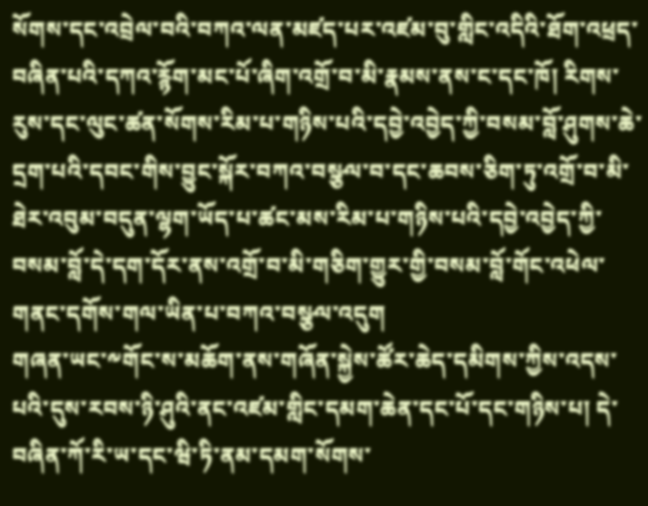སོགས་དང་འབྲེལ་བའི་བཀའ་ལན་མཛད་པར་འཛམ་བུ་གླིང་འདིའི་ཐོག་འཕྲད་བཞིན་པའི་དཀའ་རྙོག་མང་པོ་ཞིག་འགྲོ་བ་མི་རྣམས་ནས་ང་དང་ཁོ། རིགས་རུས་དང་ལུང་ཚན་སོགས་རིམ་པ་གཉིས་པའི་དབྱེ་འབྱེད་ཀྱི་བསམ་བློ་ཤུགས་ཆེ་དྲག་པའི་དབང་གིས་བྱུང་སྐོར་བཀའ་བསྩལ་བ་དང་ཆབས་ཅིག་ཏུ་འགྲོ་བ་མི་ཐེར་འབུམ་བདུན་ལྷག་ཡོད་པ་ཚང་མས་རིམ་པ་གཉིས་པའི་དབྱེ་འབྱེད་ཀྱི་བསམ་བློ་དེ་དག་དོར་ནས་འགྲོ་བ་མི་གཅིག་གྱུར་གྱི་བསམ་བློ་གོང་འཕེལ་གནང་དགོས་གལ་ཡིན་པ་བཀའ་བསྩལ་འདུག
གཞན་ཡང་༸གོང་ས་མཆོག་ནས་གཞོན་སྐྱེས་ཚོར་ཆེད་དམིགས་ཀྱིས་འདས་པའི་དུས་རབས་ཉི་ཤུའི་ནང་འཛམ་གླིང་དམག་ཆེན་དང་པོ་དང་གཉིས་པ། དེ་བཞིན་ཀོ་རི་ཡ་དང་ཝི་ཏི་ནམ་དམག་སོགས་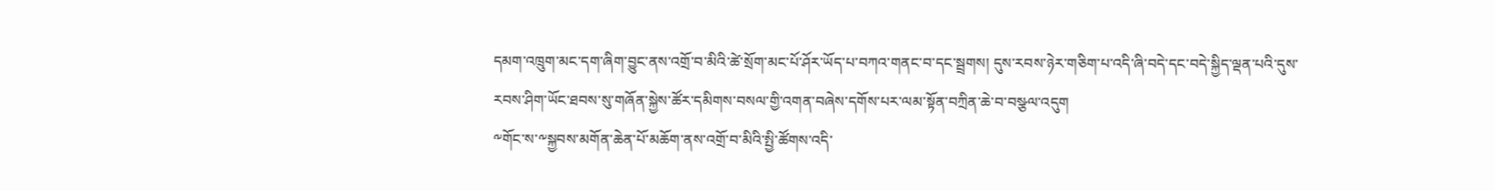དམག་འཁྲུག་མང་དག་ཞིག་བྱུང་ནས་འགྲོ་བ་མིའི་ཚེ་སྲོག་མང་པོ་ཤོར་ཡོད་པ་བཀའ་གནང་བ་དང་སྦྲགས། དུས་རབས་ཉེར་གཅིག་པ་འདི་ཞི་བདེ་དང་བདེ་སྐྱིད་ལྡན་པའི་དུས་རབས་ཤིག་ཡོང་ཐབས་སུ་གཞོན་སྐྱེས་ཚོར་དམིགས་བསལ་གྱི་འགན་བཞེས་དགོས་པར་ལམ་སྟོན་བཀྲིན་ཆེ་བ་བསྩལ་འདུག
༸གོང་ས་༸སྐྱབས་མགོན་ཆེན་པོ་མཆོག་ནས་འགྲོ་བ་མིའི་སྤྱི་ཚོགས་འདི་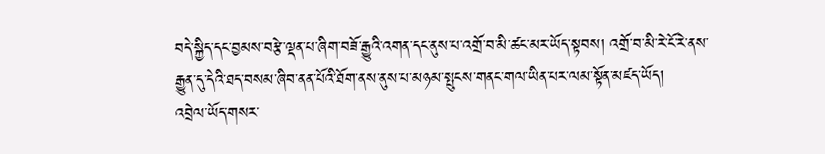བདེ་སྐྱིད་དང་བྱམས་བརྩེ་ལྡན་པ་ཞིག་བཟོ་རྒྱུའི་འགན་དང་ནུས་པ་འགྲོ་བ་མི་ཚང་མར་ཡོད་སྟབས། འགྲོ་བ་མི་རེ་ངོ་རེ་ནས་རྒྱུན་དུ་དེའི་ཐད་བསམ་ཞིབ་ནན་པོའི་ཐོག་ནས་ནུས་པ་མཉམ་སྤུངས་གནང་གལ་ཡིན་པར་ལམ་སྟོན་མཛད་ཡོད།
འབྲེལ་ཡོད་གསར་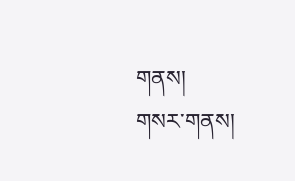གནས།
གསར་གནས།